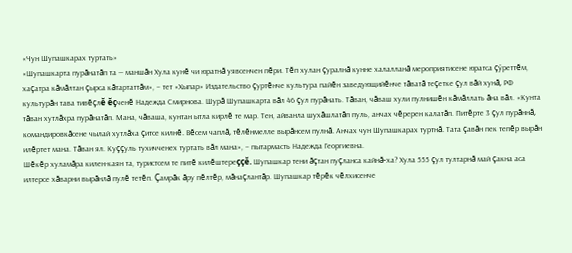«Чун Шупашкарах туртать»
«Шупашкарта пурăнатăп та — маншăн Хула кунĕ чи юратнă уявсенчен пĕри. Тĕп хулан çуралнă кунне халалланă мероприятисене юратса çӳреттĕм, хаçатра кăмăлтан çырса кăтартаттăм», – тет «Хыпар» Издательство çуртĕнче культура пайĕн заведующийĕнче тăватă теçетке çул вăй хунă, РФ культурăн тава тивĕçлĕ ĕçченĕ Надежда Смирнова. Шурă Шупашкарта вăл 46 çул пурăнать. Тăван, чăваш хули пулнишĕн кăмăллать ăна вăл. «Кунта тăван хутлăхра пурăнатăп. Мана, чăваша, кунтан ытла кирлĕ те мар. Тен, айванла шухăшлатăп пуль, анчах чĕререн калатăп. Питĕрте 3 çул пурăннă, командировкăсене чылай хутлăха çитсе килнĕ. Вĕсем чаплă, тĕлĕнмелле вырăнсем пулнă. Анчах чун Шупашкарах туртнă. Тата çавăн пек тепĕр вырăн илĕртет мана. Тăван ял. Куççуль тухичченех туртать вăл мана», – пытармасть Надежда Георгиевна.
Шĕкĕр хуламăра килен-каян та, туристсем те питĕ килĕштереççĕ. Шупашкар тени ăçтан пуçланса кайнă-ха? Хула 555 çул тултарнă май çакна аса илтерсе хăварни вырăнлă пулĕ тетĕп. Çамрăк ăру пĕлтĕр, мăнаçлантăр. Шупашкар тĕрĕк чĕлхисенче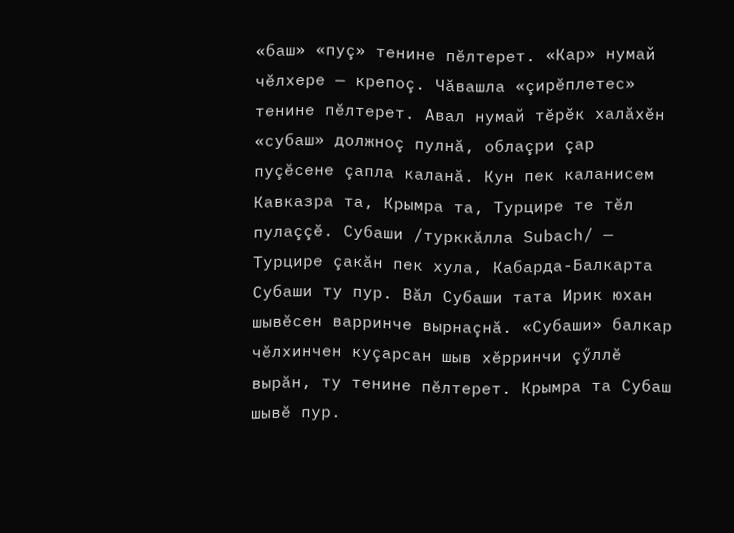«баш» «пуç» тенине пĕлтерет. «Кар» нумай чĕлхере — крепоç. Чăвашла «çирĕплетес» тенине пĕлтерет. Авал нумай тĕрĕк халăхĕн «субаш» должноç пулнă, облаçри çар пуçĕсене çапла каланă. Кун пек каланисем Кавказра та, Крымра та, Турцире те тĕл пулаççĕ. Субаши /турккăлла Subach/ — Турцире çакăн пек хула, Кабарда-Балкарта Субаши ту пур. Вăл Субаши тата Ирик юхан шывĕсен варринче вырнаçнă. «Субаши» балкар чĕлхинчен куçарсан шыв хĕрринчи çӳллĕ вырăн, ту тенине пĕлтерет. Крымра та Субаш шывĕ пур.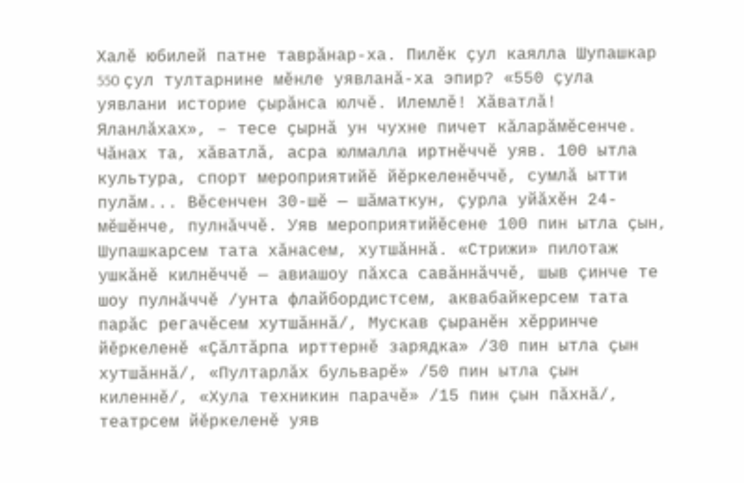Халĕ юбилей патне таврăнар-ха. Пилĕк çул каялла Шупашкар 550 çул тултарнине мĕнле уявланă-ха эпир? «550 çула уявлани историе çырăнса юлчĕ. Илемлĕ! Хăватлă! Яланлăхах», – тесе çырнă ун чухне пичет кăларăмĕсенче. Чăнах та, хăватлă, асра юлмалла иртнĕччĕ уяв. 100 ытла культура, спорт мероприятийĕ йĕркеленĕччĕ, сумлă ытти пулăм... Вĕсенчен 30-шĕ — шăматкун, çурла уйăхĕн 24-мĕшĕнче, пулнăччĕ. Уяв мероприятийĕсене 100 пин ытла çын, Шупашкарсем тата хăнасем, хутшăннă. «Стрижи» пилотаж ушкăнĕ килнĕччĕ — авиашоу пăхса савăннăччĕ, шыв çинче те шоу пулнăччĕ /унта флайбордистсем, аквабайкерсем тата парăс регачĕсем хутшăннă/, Мускав çыранĕн хĕрринче йĕркеленĕ «Çăлтăрпа ирттернĕ зарядка» /30 пин ытла çын хутшăннă/, «Пултарлăх бульварĕ» /50 пин ытла çын киленнĕ/, «Хула техникин парачĕ» /15 пин çын пăхнă/, театрсем йĕркеленĕ уяв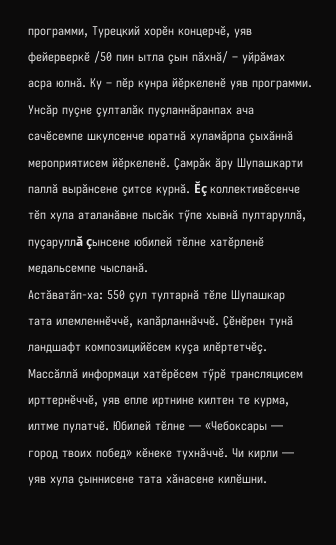программи, Турецкий хорĕн концерчĕ, уяв фейерверкĕ /50 пин ытла çын пăхнă/ – уйрăмах асра юлнă. Ку – пĕр кунра йĕркеленĕ уяв программи. Унсăр пуçне çулталăк пуçланнăранпах ача сачĕсемпе шкулсенче юратнă хуламăрпа çыхăннă мероприятисем йĕркеленĕ. Çамрăк ăру Шупашкарти паллă вырăнсене çитсе курнă. Ĕç коллективĕсенче тĕп хула аталанăвне пысăк тӳпе хывнă пултаруллă, пуçаруллă çынсене юбилей тĕлне хатĕрленĕ медальсемпе чысланă.
Астăватăп-ха: 550 çул тултарнă тĕле Шупашкар тата илемленнĕччĕ, капăрланнăччĕ. Çĕнĕрен тунă ландшафт композицийĕсем куçа илĕртетчĕç. Массăллă информаци хатĕрĕсем тӳрĕ трансляцисем ирттернĕччĕ, уяв епле иртнине килтен те курма, илтме пулатчĕ. Юбилей тĕлне — «Чебоксары — город твоих побед» кĕнеке тухнăччĕ. Чи кирли — уяв хула çыннисене тата хăнасене килĕшни.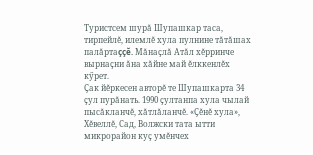Туристсем шурă Шупашкар таса, тирпейлĕ, илемлĕ хула пулнине тăтăшах палăртаççĕ. Мăнаçлă Атăл хĕрринче вырнаçни ăна хăйне май ĕлккенлĕх кӳрет.
Çак йĕркесен авторĕ те Шупашкарта 34 çул пурăнать. 1990 çултанпа хула чылай пысăкланчĕ, хăтлăланчĕ. «Çĕнĕ хула», Хĕвеллĕ, Сад, Волжски тата ытти микрорайон куç умĕнчех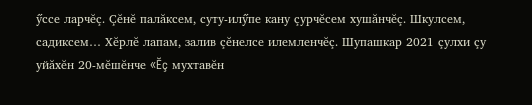ӳссе ларчĕç. Çĕнĕ палăксем, суту-илӳпе кану çурчĕсем хушăнчĕç. Шкулсем, садиксем… Хĕрлĕ лапам, залив çĕнелсе илемленчĕç. Шупашкар 2021 çулхи çу уйăхĕн 20-мĕшĕнче «Ĕç мухтавĕн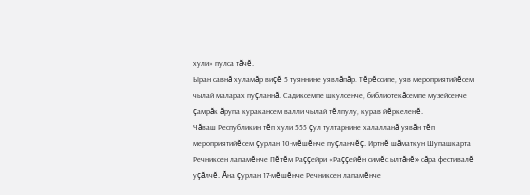хули» пулса тăчĕ.
Ыран савнă хуламăр виçĕ 5 туяннине уявлăпăр. Тĕрĕссипе, уяв мероприятийĕсем чылай маларах пуçланнă. Садиксемпе шкулсенче, библиотекăсемпе музейсенче çамрăк ăрупа куракансем валли чылай тĕлпулу, курав йĕркеленĕ.
Чăваш Республикин тĕп хули 555 çул тултарнине халалланă уявăн тĕп мероприятийĕсем çурлан 10-мĕшĕнче пуçланчĕç. Иртнĕ шăматкун Шупашкарта Речниксен лапамĕнче Пĕтĕм Раççейри «Раççейĕн симĕс ылтăнĕ» сăра фестивалĕ уçăлчĕ. Ăна çурлан 17-мĕшĕнче Речниксен лапамĕнче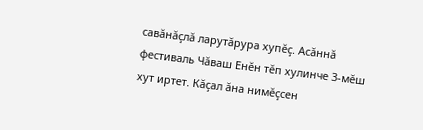савăнăçлă ларутăрура хупĕç. Асăннă фестиваль Чăваш Енĕн тĕп хулинче 3-мĕш хут иртет. Кăçал ăна нимĕçсен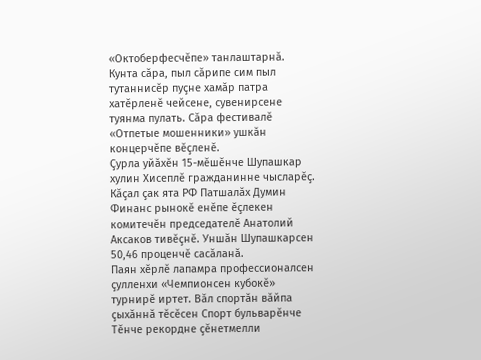«Октоберфесчĕпе» танлаштарнă. Кунта сăра, пыл сăрипе сим пыл тутаннисĕр пуçне хамăр патра хатĕрленĕ чейсене, сувенирсене туянма пулать. Сăра фестивалĕ «Отпетые мошенники» ушкăн концерчĕпе вĕçленĕ.
Çурла уйăхĕн 15-мĕшĕнче Шупашкар хулин Хисеплĕ гражданинне чысларĕç. Кăçал çак ята РФ Патшалăх Думин Финанс рынокĕ енĕпе ĕçлекен комитечĕн председателĕ Анатолий Аксаков тивĕçнĕ. Уншăн Шупашкарсен 50,46 проценчĕ сасăланă.
Паян хĕрлĕ лапамра профессионалсен çулленхи «Чемпионсен кубокĕ» турнирĕ иртет. Вăл спортăн вăйпа çыхăннă тĕсĕсен Спорт бульварĕнче Тĕнче рекордне çĕнетмелли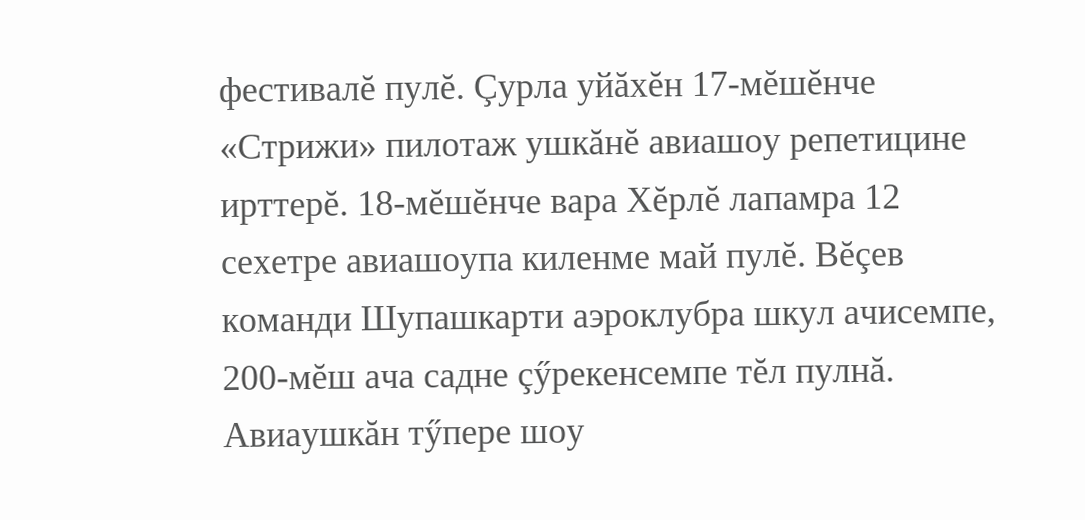фестивалĕ пулĕ. Çурла уйăхĕн 17-мĕшĕнче «Стрижи» пилотаж ушкăнĕ авиашоу репетицине ирттерĕ. 18-мĕшĕнче вара Хĕрлĕ лапамра 12 сехетре авиашоупа киленме май пулĕ. Вĕçев команди Шупашкарти аэроклубра шкул ачисемпе, 200-мĕш ача садне çӳрекенсемпе тĕл пулнă. Авиаушкăн тӳпере шоу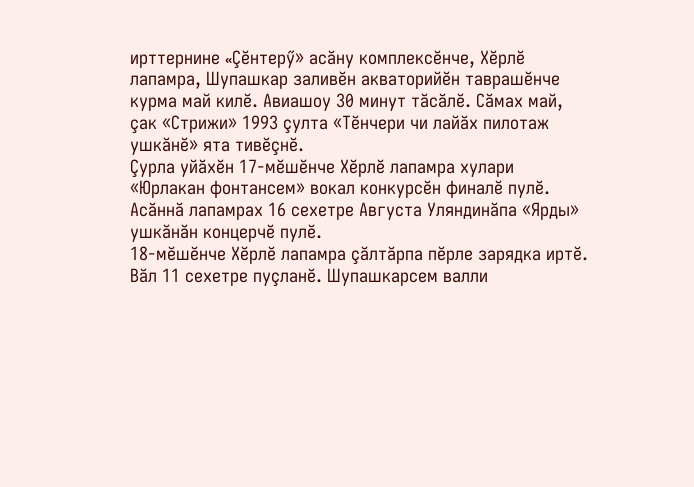ирттернине «Çĕнтерӳ» асăну комплексĕнче, Хĕрлĕ лапамра, Шупашкар заливĕн акваторийĕн таврашĕнче курма май килĕ. Авиашоу 30 минут тăсăлĕ. Сăмах май, çак «Стрижи» 1993 çулта «Тĕнчери чи лайăх пилотаж ушкăнĕ» ята тивĕçнĕ.
Çурла уйăхĕн 17-мĕшĕнче Хĕрлĕ лапамра хулари «Юрлакан фонтансем» вокал конкурсĕн финалĕ пулĕ. Асăннă лапамрах 16 сехетре Августа Уляндинăпа «Ярды» ушкăнăн концерчĕ пулĕ.
18-мĕшĕнче Хĕрлĕ лапамра çăлтăрпа пĕрле зарядка иртĕ. Вăл 11 сехетре пуçланĕ. Шупашкарсем валли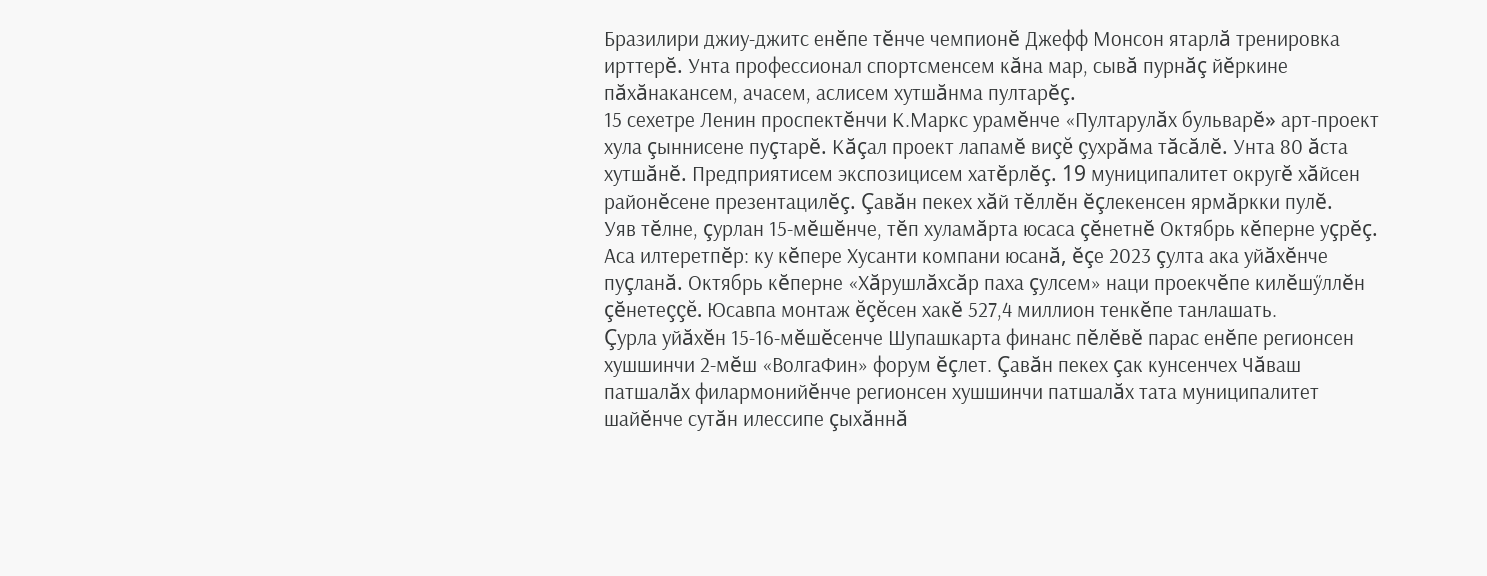Бразилири джиу-джитс енĕпе тĕнче чемпионĕ Джефф Монсон ятарлă тренировка ирттерĕ. Унта профессионал спортсменсем кăна мар, сывă пурнăç йĕркине пăхăнакансем, ачасем, аслисем хутшăнма пултарĕç.
15 сехетре Ленин проспектĕнчи К.Маркс урамĕнче «Пултарулăх бульварĕ» арт-проект хула çыннисене пуçтарĕ. Кăçал проект лапамĕ виçĕ çухрăма тăсăлĕ. Унта 80 ăста хутшăнĕ. Предприятисем экспозицисем хатĕрлĕç. 19 муниципалитет округĕ хăйсен районĕсене презентацилĕç. Çавăн пекех хăй тĕллĕн ĕçлекенсен ярмăркки пулĕ.
Уяв тĕлне, çурлан 15-мĕшĕнче, тĕп хуламăрта юсаса çĕнетнĕ Октябрь кĕперне уçрĕç. Аса илтеретпĕр: ку кĕпере Хусанти компани юсанă, ĕçе 2023 çулта ака уйăхĕнче пуçланă. Октябрь кĕперне «Хăрушлăхсăр паха çулсем» наци проекчĕпе килĕшӳллĕн çĕнетеççĕ. Юсавпа монтаж ĕçĕсен хакĕ 527,4 миллион тенкĕпе танлашать.
Çурла уйăхĕн 15-16-мĕшĕсенче Шупашкарта финанс пĕлĕвĕ парас енĕпе регионсен хушшинчи 2-мĕш «ВолгаФин» форум ĕçлет. Çавăн пекех çак кунсенчех Чăваш патшалăх филармонийĕнче регионсен хушшинчи патшалăх тата муниципалитет шайĕнче сутăн илессипе çыхăннă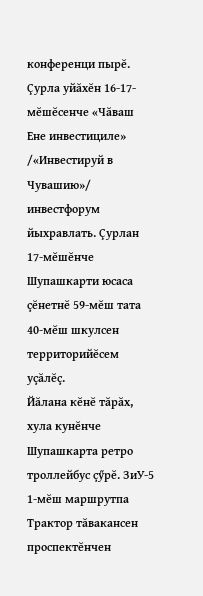конференци пырĕ. Çурла уйăхĕн 16-17-мĕшĕсенче «Чăваш Ене инвестициле» /«Инвестируй в Чувашию»/ инвестфорум йыхравлать. Çурлан 17-мĕшĕнче Шупашкарти юсаса çĕнетнĕ 59-мĕш тата 40-мĕш шкулсен территорийĕсем уçăлĕç.
Йăлана кĕнĕ тăрăх, хула кунĕнче Шупашкарта ретро троллейбус çӳрĕ. ЗиУ-5 1-мĕш маршрутпа Трактор тăвакансен проспектĕнчен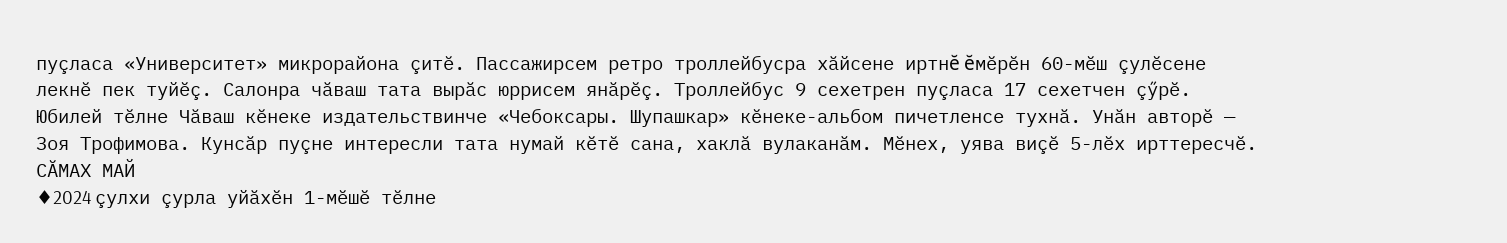пуçласа «Университет» микрорайона çитĕ. Пассажирсем ретро троллейбусра хăйсене иртнĕ ĕмĕрĕн 60-мĕш çулĕсене лекнĕ пек туйĕç. Салонра чăваш тата вырăс юррисем янăрĕç. Троллейбус 9 сехетрен пуçласа 17 сехетчен çӳрĕ. Юбилей тĕлне Чăваш кĕнеке издательствинче «Чебоксары. Шупашкар» кĕнеке-альбом пичетленсе тухнă. Унăн авторĕ — Зоя Трофимова. Кунсăр пуçне интересли тата нумай кĕтĕ сана, хаклă вулаканăм. Мĕнех, уява виçĕ 5-лĕх ирттересчĕ.
СĂМАХ МАЙ
♦2024 çулхи çурла уйăхĕн 1-мĕшĕ тĕлне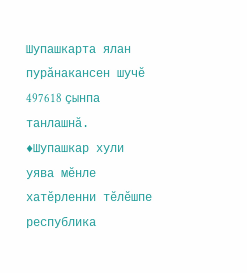Шупашкарта ялан пурăнакансен шучĕ 497618 çынпа танлашнă.
♦Шупашкар хули уява мĕнле хатĕрленни тĕлĕшпе республика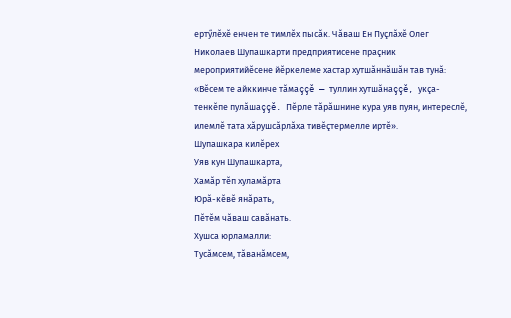ертӳлĕхĕ енчен те тимлĕх пысăк. Чăваш Ен Пуçлăхĕ Олег Николаев Шупашкарти предприятисене праçник мероприятийĕсене йĕркелеме хастар хутшăннăшăн тав тунă: «Вĕсем те айккинче тăмаççĕ — туллин хутшăнаççĕ, укçа-тенкĕпе пулăшаççĕ. Пĕрле тăрăшнине кура уяв пуян, интереслĕ, илемлĕ тата хăрушсăрлăха тивĕçтермелле иртĕ».
Шупашкара килĕрех
Уяв кун Шупашкарта,
Хамăр тĕп хуламăрта
Юрă-кĕвĕ янăрать,
Пĕтĕм чăваш савăнать.
Хушса юрламалли:
Тусăмсем, тăванăмсем,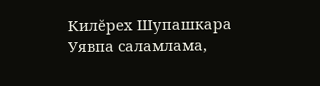Килĕрех Шупашкара
Уявпа саламлама,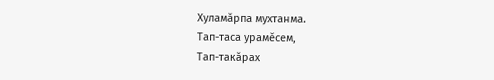Хуламăрпа мухтанма.
Тап-таса урамĕсем,
Тап-такăрах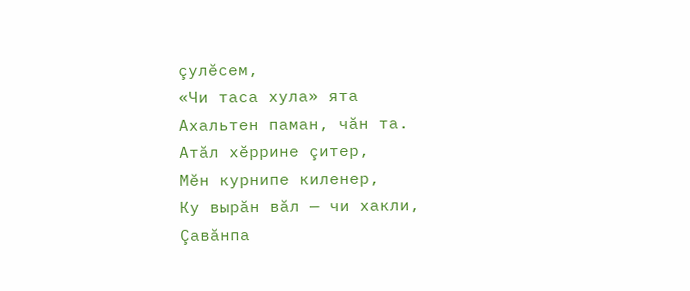çулĕсем,
«Чи таса хула» ята
Ахальтен паман, чăн та.
Атăл хĕррине çитер,
Мĕн курнипе киленер,
Ку вырăн вăл — чи хакли,
Çавăнпа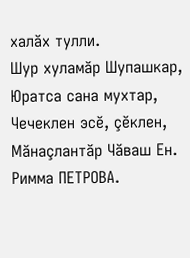халăх тулли.
Шур хуламăр Шупашкар,
Юратса сана мухтар,
Чечеклен эсĕ, çĕклен,
Мăнаçлантăр Чăваш Ен.
Римма ПЕТРОВА.